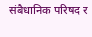संबैधानिक परिषद र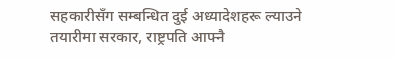सहकारीसँग सम्बन्धित दुई अध्यादेशहरू ल्याउने तयारीमा सरकार, राष्ट्रपति आफ्नै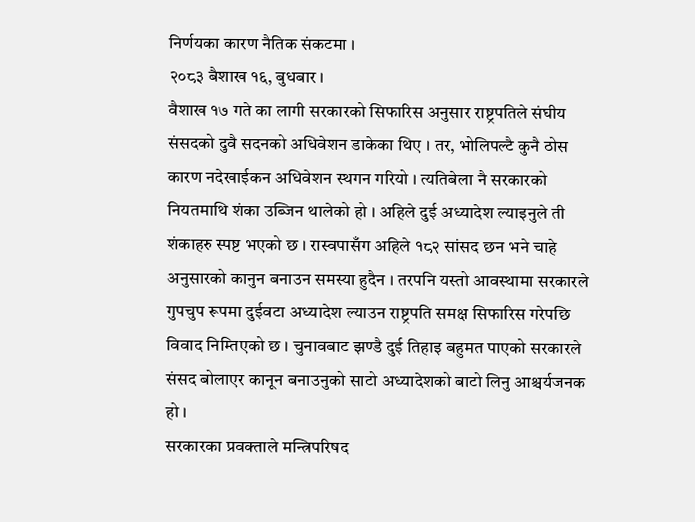निर्णयका कारण नैतिक संकटमा ।
२०८३ बैशाख १६, बुधबार ।
वैशाख १७ गते का लागी सरकारको सिफारिस अनुसार राष्ट्रपतिले संघीय संसदको दुवै सदनको अधिवेशन डाकेका थिए । तर, भोलिपल्टै कुनै ठोस कारण नदेखाईकन अधिवेशन स्थगन गरियो । त्यतिबेला नै सरकारको नियतमाथि शंका उब्जिन थालेको हो । अहिले दुई अध्यादेश ल्याइनुले ती शंकाहरु स्पष्ट भएको छ । रास्वपासँग अहिले १८२ सांसद छन भने चाहे अनुसारको कानुन बनाउन समस्या हुदैन । तरपनि यस्तो आवस्थामा सरकारले गुपचुप रूपमा दुईवटा अध्यादेश ल्याउन राष्ट्रपति समक्ष सिफारिस गरेपछि विवाद निम्तिएको छ । चुनावबाट झण्डै दुई तिहाइ बहुमत पाएको सरकारले संसद बोलाएर कानून बनाउनुको साटो अध्यादेशको बाटो लिनु आश्चर्यजनक हो ।
सरकारका प्रवक्ताले मन्त्रिपरिषद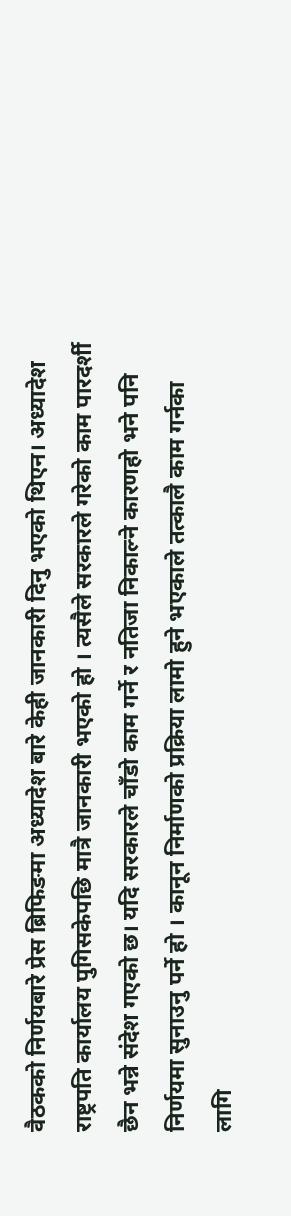वैठकको निर्णयबारे प्रेस ब्रिफिङमा अध्यादेश बारे केही जानकारी दिनु भएको थिएन। अध्यादेश राष्ट्रपति कार्यालय पुगिसकेपछि मात्रै जानकारी भएको हो । त्यसैले सरकारले गरेको काम पारदर्शी छैन भन्ने संदेश गएको छ। यदि सरकारले चाँडो काम गर्ने र नतिजा निकाल्ने कारणहो भने पनि निर्णयमा सुनाउनु पर्ने हो । कानून निर्माणको प्रक्रिया लामो हुने भएकाले तत्कालै काम गर्नका लागि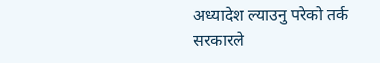अध्यादेश ल्याउनु परेको तर्क सरकारले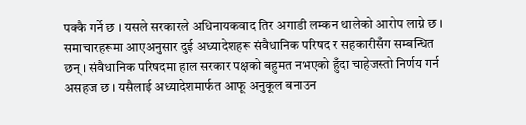पक्कै गर्ने छ । यसले सरकारले अधिनायकवाद तिर अगाडी लम्कन थालेको आरोप लाग्ने छ । समाचारहरूमा आएअनुसार दुई अध्यादेशहरू संवैधानिक परिषद र सहकारीसँग सम्बन्धित छन् । संवैधानिक परिषदमा हाल सरकार पक्षको बहुमत नभएको हुँदा चाहेजस्तो निर्णय गर्न असहज छ । यसैलाई अध्यादेशमार्फत आफू अनुकूल बनाउन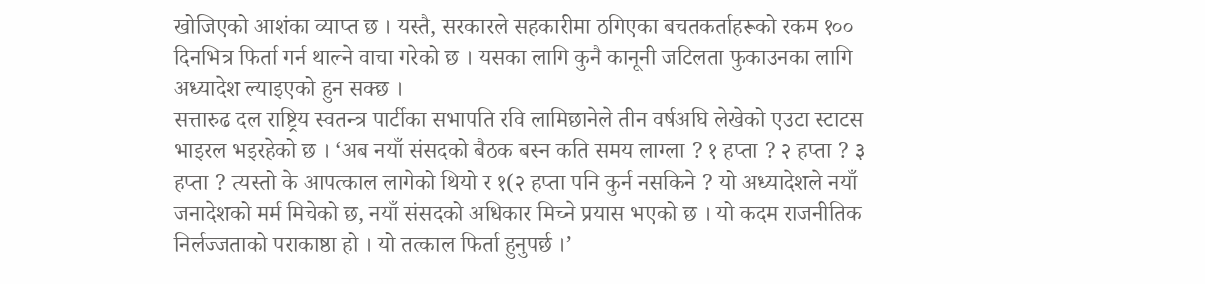खोजिएको आशंका व्याप्त छ । यस्तै, सरकारले सहकारीमा ठगिएका बचतकर्ताहरूको रकम १०० दिनभित्र फिर्ता गर्न थाल्ने वाचा गरेको छ । यसका लागि कुनै कानूनी जटिलता फुकाउनका लागि अध्यादेश ल्याइएको हुन सक्छ ।
सत्तारुढ दल राष्ट्रिय स्वतन्त्र पार्टीका सभापति रवि लामिछानेले तीन वर्षअघि लेखेको एउटा स्टाटस भाइरल भइरहेको छ । ‘अब नयाँ संसदको बैठक बस्न कति समय लाग्ला ? १ हप्ता ? २ हप्ता ? ३ हप्ता ? त्यस्तो के आपत्काल लागेको थियो र १(२ हप्ता पनि कुर्न नसकिने ? यो अध्यादेशले नयाँ जनादेशको मर्म मिचेको छ, नयाँ संसदको अधिकार मिच्ने प्रयास भएको छ । यो कदम राजनीतिक निर्लज्जताको पराकाष्ठा हो । यो तत्काल फिर्ता हुनुपर्छ ।’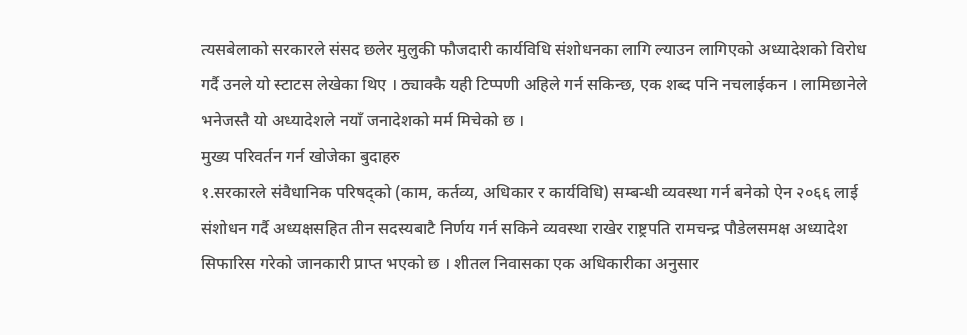त्यसबेलाको सरकारले संसद छलेर मुलुकी फौजदारी कार्यविधि संशोधनका लागि ल्याउन लागिएको अध्यादेशको विरोध गर्दै उनले यो स्टाटस लेखेका थिए । ठ्याक्कै यही टिप्पणी अहिले गर्न सकिन्छ, एक शब्द पनि नचलाईकन । लामिछानेले भनेजस्तै यो अध्यादेशले नयाँ जनादेशको मर्म मिचेको छ ।
मुख्य परिवर्तन गर्न खोजेका बुदाहरु
१.सरकारले संवैधानिक परिषद्को (काम, कर्तव्य, अधिकार र कार्यविधि) सम्बन्धी व्यवस्था गर्न बनेको ऐन २०६६ लाई संशोधन गर्दै अध्यक्षसहित तीन सदस्यबाटै निर्णय गर्न सकिने व्यवस्था राखेर राष्ट्रपति रामचन्द्र पौडेलसमक्ष अध्यादेश सिफारिस गरेको जानकारी प्राप्त भएको छ । शीतल निवासका एक अधिकारीका अनुसार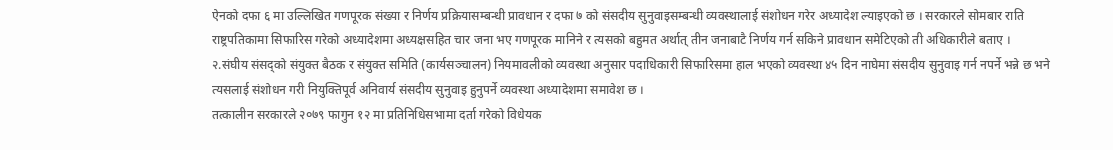ऐनको दफा ६ मा उल्लिखित गणपूरक संख्या र निर्णय प्रक्रियासम्बन्धी प्रावधान र दफा ७ को संसदीय सुनुवाइसम्बन्धी व्यवस्थालाई संशोधन गरेर अध्यादेश ल्याइएको छ । सरकारले सोमबार राति राष्ट्रपतिकामा सिफारिस गरेको अध्यादेशमा अध्यक्षसहित चार जना भए गणपूरक मानिने र त्यसको बहुमत अर्थात् तीन जनाबाटै निर्णय गर्न सकिने प्रावधान समेटिएको ती अधिकारीले बताए ।
२.संघीय संसद्को संयुक्त बैठक र संयुक्त समिति (कार्यसञ्चालन) नियमावलीको व्यवस्था अनुसार पदाधिकारी सिफारिसमा हाल भएको व्यवस्था ४५ दिन नाघेमा संसदीय सुनुवाइ गर्न नपर्ने भन्ने छ भने त्यसलाई संशोधन गरी नियुक्तिपूर्व अनिवार्य संसदीय सुनुवाइ हुनुपर्ने व्यवस्था अध्यादेशमा समावेश छ ।
तत्कालीन सरकारले २०७९ फागुन १२ मा प्रतिनिधिसभामा दर्ता गरेको विधेयक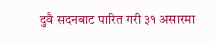दुवै सदनबाट पारित गरी ३१ असारमा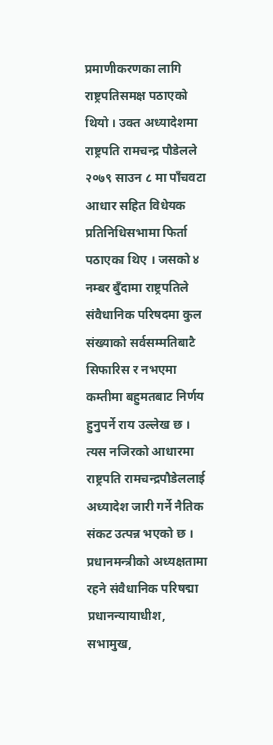प्रमाणीकरणका लागि राष्ट्रपतिसमक्ष पठाएको थियो । उक्त अध्यादेशमा राष्ट्रपति रामचन्द्र पौडेलले २०७९ साउन ८ मा पाँचवटा आधार सहित विधेयक प्रतिनिधिसभामा फिर्ता पठाएका थिए । जसको ४ नम्बर बुँदामा राष्ट्रपतिले संवैधानिक परिषदमा कुल संख्याको सर्वसम्मतिबाटै सिफारिस र नभएमा कम्तीमा बहुमतबाट निर्णय हुनुपर्ने राय उल्लेख छ । त्यस नजिरको आधारमा राष्ट्रपति रामचन्द्रपौडेललाई अध्यादेश जारी गर्ने नैतिक संकट उत्पन्न भएको छ । प्रधानमन्त्रीको अध्यक्षतामा रहने संवैधानिक परिषद्मा प्रधानन्यायाधीश, सभामुख,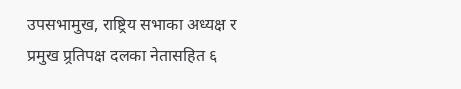उपसभामुख, राष्ट्रिय सभाका अध्यक्ष र प्रमुख प्र्रतिपक्ष दलका नेतासहित ६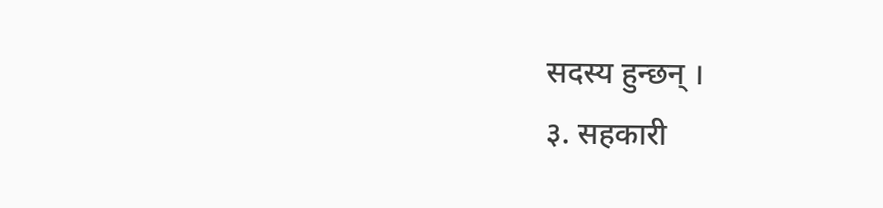सदस्य हुन्छन् ।
३. सहकारी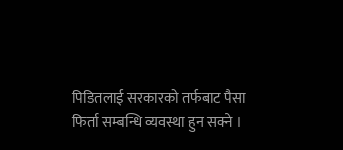पिडितलाई सरकारको तर्फबाट पैसा फिर्ता सम्बन्धि व्यवस्था हुन सक्ने ।